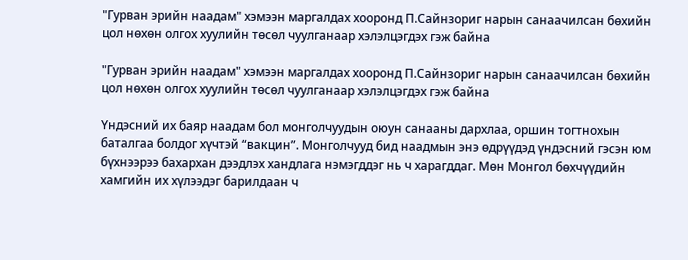"Гурван эрийн наадам" хэмээн маргалдах хооронд П.Сайнзориг нарын санаачилсан бөхийн цол нөхөн олгох хуулийн төсөл чуулганаар хэлэлцэгдэх гэж байна

"Гурван эрийн наадам" хэмээн маргалдах хооронд П.Сайнзориг нарын санаачилсан бөхийн цол нөхөн олгох хуулийн төсөл чуулганаар хэлэлцэгдэх гэж байна

Үндэсний их баяр наадам бол монголчуудын оюун санааны дархлаа, оршин тогтнохын баталгаа болдог хүчтэй “вакцин”. Монголчууд бид наадмын энэ өдрүүдэд үндэсний гэсэн юм бүхнээрээ бахархан дээдлэх хандлага нэмэгддэг нь ч харагддаг. Мөн Монгол бөхчүүдийн хамгийн их хүлээдэг барилдаан ч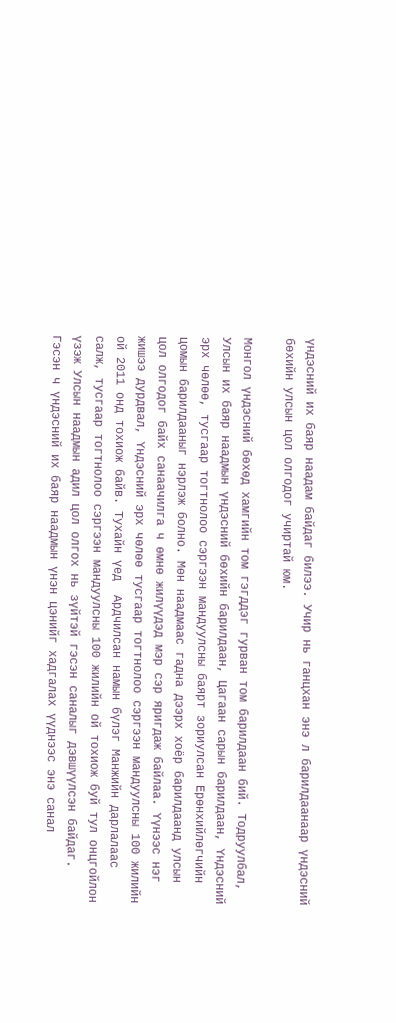үндэсний их баяр наадам байдаг билээ. Учир нь ганцхан энэ л барилдаанаар үндэсний бөхийн улсын цол олгодог учиртай юм.

Монгол үндэсний бөхөд хамгийн том гэгддэг гурван том барилдаан бий. Тодруулбал, Улсын их баяр наадмын үндэсний бөхийн барилдаан, Цагаан сарын барилдаан, Үндэсний эрх чөлөө, тусгаар тогтнолоо сэргээн мандуулсны баярт зориулсан Ерөнхийлөгчийн цомын барилдааныг нэрлэж болно. Мөн наадмаас гадна дээрх хоёр барилдаанд улсын цол олгодог байх санаачилга ч өмнө жилүүдэд мэр сэр яригдаж байлаа. Үүнээс нэг жишээ дурдвал, Үндэсний эрх чөлөө тусгаар тогтнолоо сэргээн мандуулсны 100 жилийн ой 2011 онд тохиож байв. Тухайн үед  Ардчилсан намын бүлэг Манжийн дарлалаас салж, тусгаар тогтнолоо сэргээн мандуулсны 100 жилийн ой тохиож буй тул онцгойлон үзэж Улсын наадмын адил цол олгох нь зүйтэй гэсэн саналыг дэвшүүлсэн байдаг. Гэсэн ч үндэсний их баяр наадмын үнэн цэнийг хадгалах үүднээс энэ санал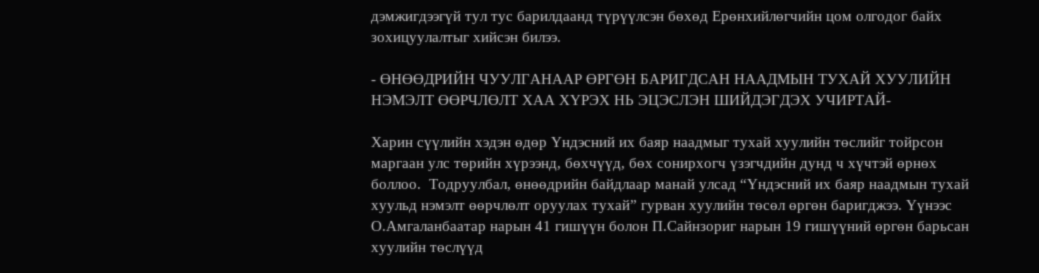дэмжигдээгүй тул тус барилдаанд түрүүлсэн бөхөд Ерөнхийлөгчийн цом олгодог байх зохицуулалтыг хийсэн билээ.

- ӨНӨӨДРИЙН ЧУУЛГАНААР ӨРГӨН БАРИГДСАН НААДМЫН ТУХАЙ ХУУЛИЙН НЭМЭЛТ ӨӨРЧЛӨЛТ ХАА ХҮРЭХ НЬ ЭЦЭСЛЭН ШИЙДЭГДЭХ УЧИРТАЙ-

Харин сүүлийн хэдэн өдөр Үндэсний их баяр наадмыг тухай хуулийн төслийг тойрсон маргаан улс төрийн хүрээнд, бөхчүүд, бөх сонирхогч үзэгчдийн дунд ч хүчтэй өрнөх боллоо.  Тодруулбал, өнөөдрийн байдлаар манай улсад “Үндэсний их баяр наадмын тухай хуульд нэмэлт өөрчлөлт оруулах тухай” гурван хуулийн төсөл өргөн баригджээ. Үүнээс О.Амгаланбаатар нарын 41 гишүүн болон П.Сайнзориг нарын 19 гишүүний өргөн барьсан хуулийн төслүүд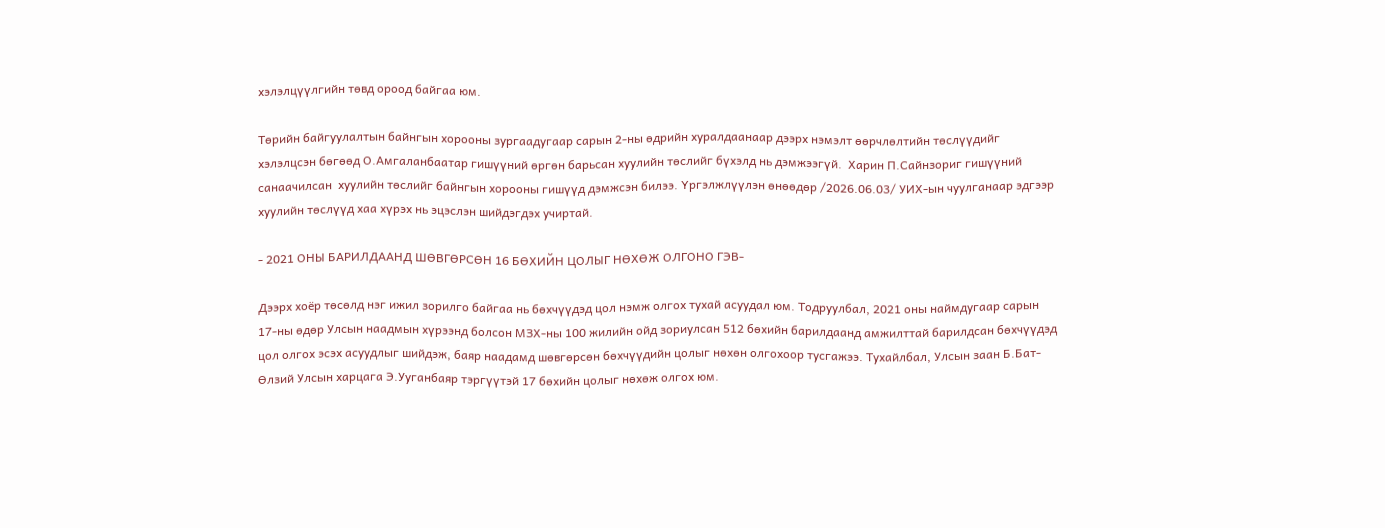хэлэлцүүлгийн төвд ороод байгаа юм.

Төрийн байгуулалтын байнгын хорооны зургаадугаар сарын 2-ны өдрийн хуралдаанаар дээрх нэмэлт өөрчлөлтийн төслүүдийг хэлэлцсэн бөгөөд О.Амгаланбаатар гишүүний өргөн барьсан хуулийн төслийг бүхэлд нь дэмжээгүй.  Харин П.Сайнзориг гишүүний санаачилсан  хуулийн төслийг байнгын хорооны гишүүд дэмжсэн билээ. Үргэлжлүүлэн өнөөдөр /2026.06.03/ УИХ-ын чуулганаар эдгээр хуулийн төслүүд хаа хүрэх нь эцэслэн шийдэгдэх учиртай.

- 2021 ОНЫ БАРИЛДААНД ШӨВГӨРСӨН 16 БӨХИЙН ЦОЛЫГ НӨХӨЖ ОЛГОНО ГЭВ-

Дээрх хоёр төсөлд нэг ижил зорилго байгаа нь бөхчүүдэд цол нэмж олгох тухай асуудал юм. Тодруулбал, 2021 оны наймдугаар сарын 17-ны өдөр Улсын наадмын хүрээнд болсон МЗХ-ны 100 жилийн ойд зориулсан 512 бөхийн барилдаанд амжилттай барилдсан бөхчүүдэд цол олгох эсэх асуудлыг шийдэж, баяр наадамд шөвгөрсөн бөхчүүдийн цолыг нөхөн олгохоор тусгажээ. Тухайлбал, Улсын заан Б.Бат-Өлзий Улсын харцага Э.Ууганбаяр тэргүүтэй 17 бөхийн цолыг нөхөж олгох юм.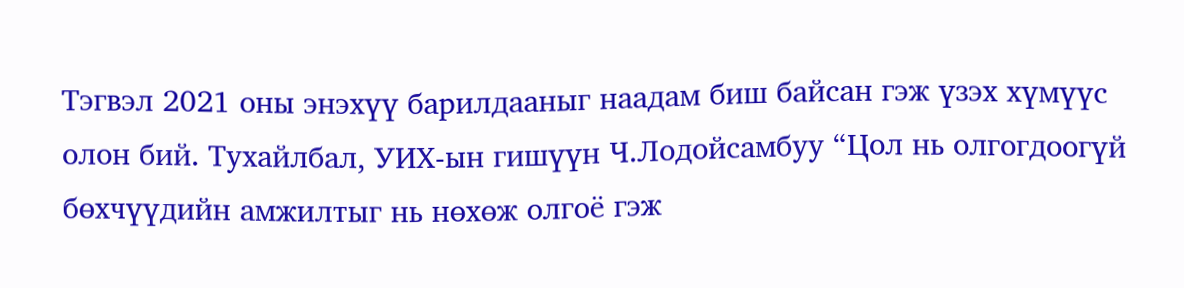Тэгвэл 2021 оны энэхүү барилдааныг наадам биш байсан гэж үзэх хүмүүс олон бий. Тухайлбал, УИХ-ын гишүүн Ч.Лодойсамбуу “Цол нь олгогдоогүй бөхчүүдийн амжилтыг нь нөхөж олгоё гэж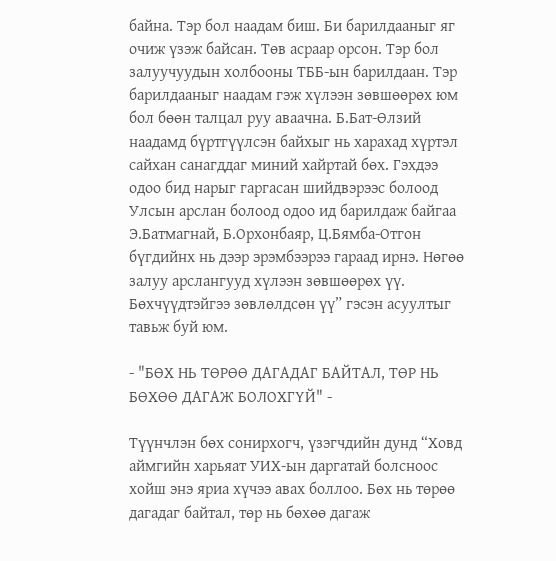байна. Тэр бол наадам биш. Би барилдааныг яг очиж үзэж байсан. Төв асраар орсон. Тэр бол залуучуудын холбооны ТББ-ын барилдаан. Тэр барилдааныг наадам гэж хүлээн зөвшөөрөх юм бол бөөн талцал руу аваачна. Б.Бат-Өлзий наадамд бүртгүүлсэн байхыг нь харахад хүртэл сайхан санагддаг миний хайртай бөх. Гэхдээ одоо бид нарыг гаргасан шийдвэрээс болоод Улсын арслан болоод одоо ид барилдаж байгаа Э.Батмагнай, Б.Орхонбаяр, Ц.Бямба-Отгон бүгдийнх нь дээр эрэмбээрээ гараад ирнэ. Нөгөө залуу арслангууд хүлээн зөвшөөрөх үү. Бөхчүүдтэйгээ зөвлөлдсөн үү” гэсэн асуултыг тавьж буй юм.

- "БӨХ НЬ ТӨРӨӨ ДАГАДАГ БАЙТАЛ, ТӨР НЬ БӨХӨӨ ДАГАЖ БОЛОХГҮЙ" -

Түүнчлэн бөх сонирхогч, үзэгчдийн дунд “Ховд аймгийн харьяат УИХ-ын даргатай болсноос хойш энэ яриа хүчээ авах боллоо. Бөх нь төрөө дагадаг байтал, төр нь бөхөө дагаж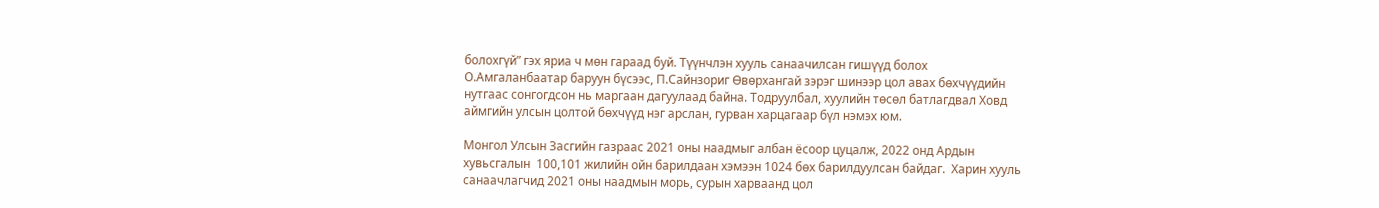болохгүй” гэх яриа ч мөн гараад буй. Түүнчлэн хууль санаачилсан гишүүд болох О.Амгаланбаатар баруун бүсээс, П.Сайнзориг Өвөрхангай зэрэг шинээр цол авах бөхчүүдийн нутгаас сонгогдсон нь маргаан дагуулаад байна. Тодруулбал, хуулийн төсөл батлагдвал Ховд аймгийн улсын цолтой бөхчүүд нэг арслан, гурван харцагаар бүл нэмэх юм.

Монгол Улсын Засгийн газраас 2021 оны наадмыг албан ёсоор цуцалж, 2022 онд Ардын хувьсгалын  100,101 жилийн ойн барилдаан хэмээн 1024 бөх барилдуулсан байдаг.  Харин хууль санаачлагчид 2021 оны наадмын морь, сурын харваанд цол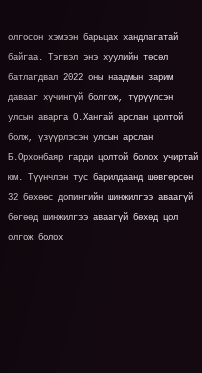олгосон хэмээн барьцах хандлагатай байгаа. Тэгвэл энэ хуулийн төсөл  батлагдвал 2022 оны наадмын зарим давааг хүчингүй болгож, түрүүлсэн улсын аварга О.Хангай арслан цолтой болж, үзүүрлэсэн улсын арслан Б.Орхонбаяр гарди цолтой болох учиртай юм. Түүнчлэн тус барилдаанд шөвгөрсөн 32 бөхөөс допингийн шинжилгээ аваагүй бөгөөд шинжилгээ аваагүй бөхөд цол олгож болох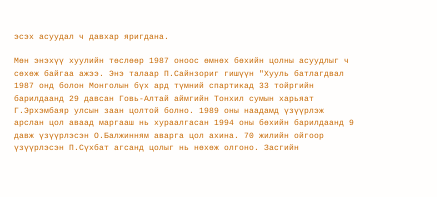эсэх асуудал ч давхар яригдана.

Мөн энэхүү хуулийн төслөөр 1987 оноос өмнөх бөхийн цолны асуудлыг ч сөхөж байгаа ажээ. Энэ талаар П.Сайнзориг гишүүн "Хууль батлагдвал 1987 онд болон Монголын бүх ард түмний спартикад 33 тойргийн барилдаанд 29 давсан Говь-Алтай аймгийн Тонхил сумын харьяат Г.Эрхэмбаяр улсын заан цолтой болно. 1989 оны наадамд үзүүрлэж арслан цол аваад маргааш нь хураалгасан 1994 оны бөхийн барилдаанд 9 давж үзүүрлэсэн О.Балжинням аварга цол ахина. 70 жилийн ойгоор үзүүрлэсэн П.Сүхбат агсанд цолыг нь нөхөж олгоно. Засгийн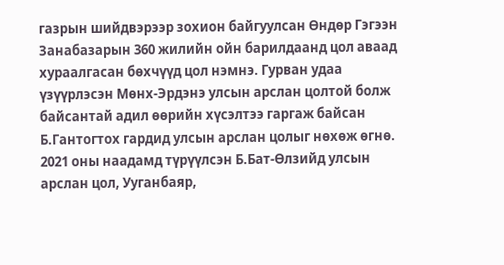газрын шийдвэрээр зохион байгуулсан Өндөр Гэгээн Занабазарын 360 жилийн ойн барилдаанд цол аваад хураалгасан бөхчүүд цол нэмнэ. Гурван удаа үзүүрлэсэн Мөнх-Эрдэнэ улсын арслан цолтой болж байсантай адил өөрийн хүсэлтээ гаргаж байсан Б.Гантогтох гардид улсын арслан цолыг нөхөж өгнө. 2021 оны наадамд түрүүлсэн Б.Бат-Өлзийд улсын арслан цол, Ууганбаяр,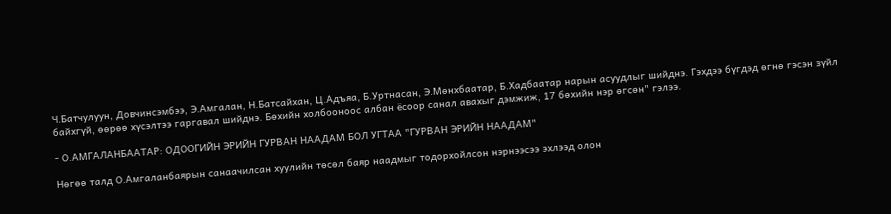Ч.Батчулуун, Довчинсэмбээ, Э.Амгалан, Н.Батсайхан, Ц.Адъяа, Б.Уртнасан, Э.Мөнхбаатар, Б.Хадбаатар нарын асуудлыг шийднэ. Гэхдээ бүгдэд өгнө гэсэн зүйл байхгүй, өөрөө хүсэлтээ гаргавал шийднэ. Бөхийн холбооноос албан ёсоор санал авахыг дэмжиж, 17 бөхийн нэр өгсөн" гэлээ.

- О.АМГАЛАНБААТАР: ОДООГИЙН ЭРИЙН ГУРВАН НААДАМ БОЛ УГТАА "ГУРВАН ЭРИЙН НААДАМ"

Нөгөө талд О.Амгаланбаярын санаачилсан хуулийн төсөл баяр наадмыг тодорхойлсон нэрнээсээ эхлээд олон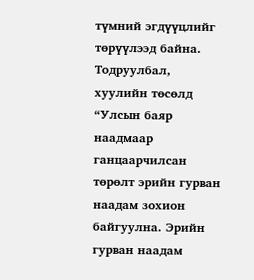түмний эгдүүцлийг төрүүлээд байна. Тодруулбал, хуулийн төсөлд “Улсын баяр наадмаар ганцаарчилсан төрөлт эрийн гурван наадам зохион байгуулна. Эрийн гурван наадам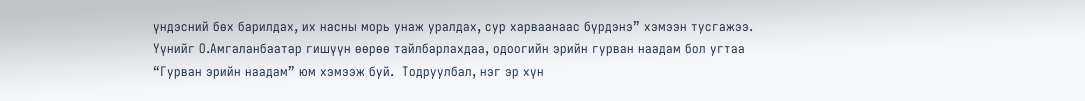үндэсний бөх барилдах, их насны морь унаж уралдах, сур харваанаас бүрдэнэ” хэмээн тусгажээ. Үүнийг О.Амгаланбаатар гишүүн өөрөө тайлбарлахдаа, одоогийн эрийн гурван наадам бол угтаа “Гурван эрийн наадам” юм хэмээж буй.  Тодруулбал, нэг эр хүн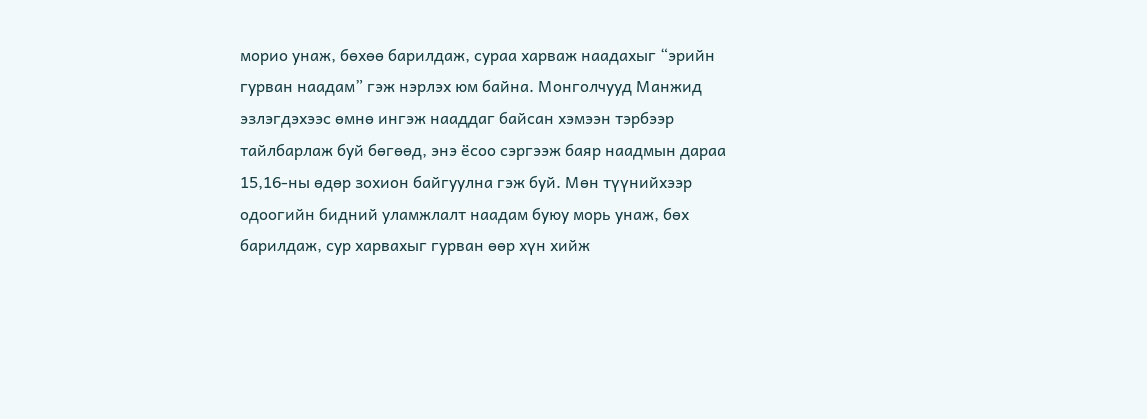морио унаж, бөхөө барилдаж, сураа харваж наадахыг “эрийн гурван наадам” гэж нэрлэх юм байна. Монголчууд Манжид эзлэгдэхээс өмнө ингэж нааддаг байсан хэмээн тэрбээр тайлбарлаж буй бөгөөд, энэ ёсоо сэргээж баяр наадмын дараа 15,16-ны өдөр зохион байгуулна гэж буй. Мөн түүнийхээр одоогийн бидний уламжлалт наадам буюу морь унаж, бөх барилдаж, сур харвахыг гурван өөр хүн хийж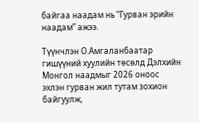байгаа наадам нь “Гурван эрийн наадам” ажээ.

Түүнчлэн О.Амгаланбаатар гишүүний хуулийн төсөлд Дэлхийн Монгол наадмыг 2026 оноос эхлэн гурван жил тутам зохион байгуулж,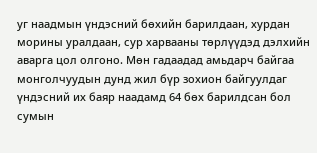уг наадмын үндэсний бөхийн барилдаан, хурдан морины уралдаан, сур харвааны төрлүүдэд дэлхийн аварга цол олгоно. Мөн гадаадад амьдарч байгаа монголчуудын дунд жил бүр зохион байгуулдаг үндэсний их баяр наадамд 64 бөх барилдсан бол сумын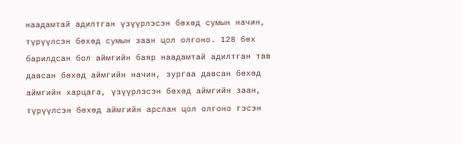наадамтай адилтган үзүүрлэсэн бөхөд сумын начин, түрүүлсэн бөхөд сумын заан цол олгоно. 128 бөх барилдсан бол аймгийн баяр наадамтай адилтган тав давсан бөхөд аймгийн начин, зургаа давсан бөхөд аймгийн харцага, үзүүрлэсэн бөхөд аймгийн заан, түрүүлсэн бөхөд аймгийн арслан цол олгоно гэсэн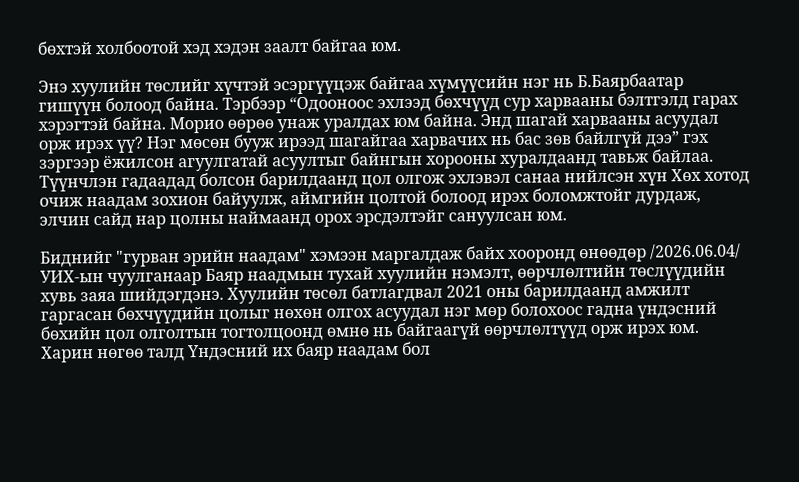бөхтэй холбоотой хэд хэдэн заалт байгаа юм.

Энэ хуулийн төслийг хүчтэй эсэргүүцэж байгаа хүмүүсийн нэг нь Б.Баярбаатар гишүүн болоод байна. Тэрбээр “Одооноос эхлээд бөхчүүд сур харвааны бэлтгэлд гарах хэрэгтэй байна. Морио өөрөө унаж уралдах юм байна. Энд шагай харвааны асуудал орж ирэх үү? Нэг мөсөн бууж ирээд шагайгаа харвачих нь бас зөв байлгүй дээ” гэх зэргээр ёжилсон агуулгатай асуултыг байнгын хорооны хуралдаанд тавьж байлаа.  Түүнчлэн гадаадад болсон барилдаанд цол олгож эхлэвэл санаа нийлсэн хүн Хөх хотод очиж наадам зохион байуулж, аймгийн цолтой болоод ирэх боломжтойг дурдаж, элчин сайд нар цолны наймаанд орох эрсдэлтэйг сануулсан юм.

Биднийг "гурван эрийн наадам" хэмээн маргалдаж байх хооронд өнөөдөр /2026.06.04/ УИХ-ын чуулганаар Баяр наадмын тухай хуулийн нэмэлт, өөрчлөлтийн төслүүдийн хувь заяа шийдэгдэнэ. Хуулийн төсөл батлагдвал 2021 оны барилдаанд амжилт гаргасан бөхчүүдийн цолыг нөхөн олгох асуудал нэг мөр болохоос гадна үндэсний бөхийн цол олголтын тогтолцоонд өмнө нь байгаагүй өөрчлөлтүүд орж ирэх юм. Харин нөгөө талд Үндэсний их баяр наадам бол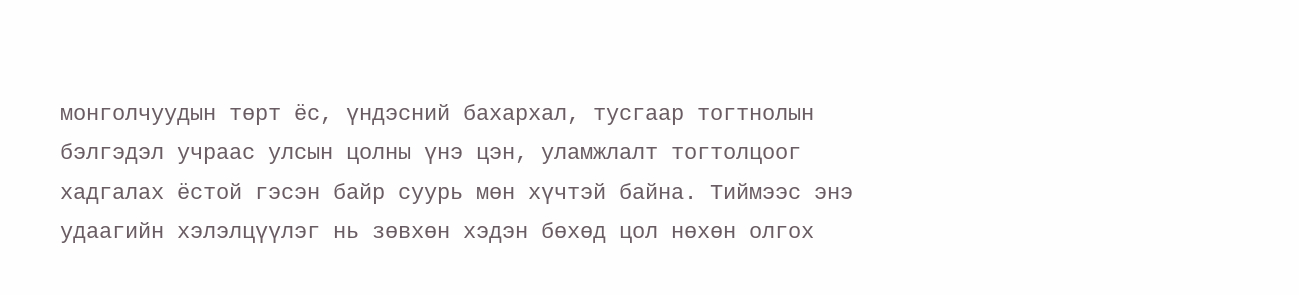монголчуудын төрт ёс, үндэсний бахархал, тусгаар тогтнолын бэлгэдэл учраас улсын цолны үнэ цэн, уламжлалт тогтолцоог хадгалах ёстой гэсэн байр суурь мөн хүчтэй байна. Тиймээс энэ удаагийн хэлэлцүүлэг нь зөвхөн хэдэн бөхөд цол нөхөн олгох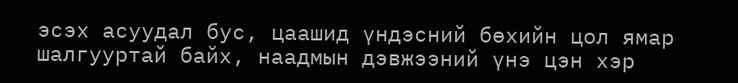эсэх асуудал бус, цаашид үндэсний бөхийн цол ямар шалгууртай байх, наадмын дэвжээний үнэ цэн хэр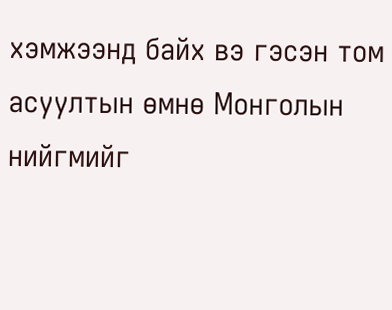хэмжээнд байх вэ гэсэн том асуултын өмнө Монголын нийгмийг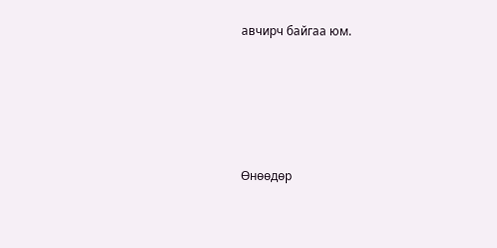авчирч байгаа юм.






Өнөөдөр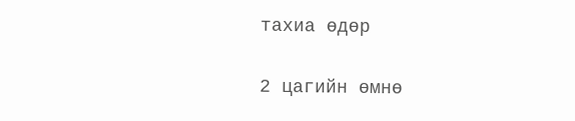тахиа өдөр

2 цагийн өмнө